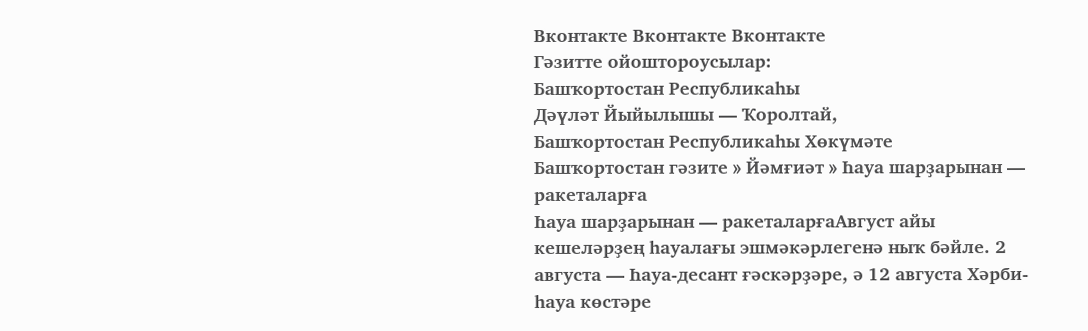Вконтакте Вконтакте Вконтакте
Гәзитте ойоштороусылар:
Башҡортостан Республикаһы
Дәүләт Йыйылышы — Ҡоролтай,
Башҡортостан Республикаһы Хөкүмәте
Башҡортостан гәзите » Йәмғиәт » Һауа шарҙарынан — ракеталарға
Һауа шарҙарынан — ракеталарғаАвгуст айы кешеләрҙең һауалағы эшмәкәрлегенә ныҡ бәйле. 2 августа — Һауа-десант ғәскәрҙәре, ә 12 августа Хәрби-һауа көстәре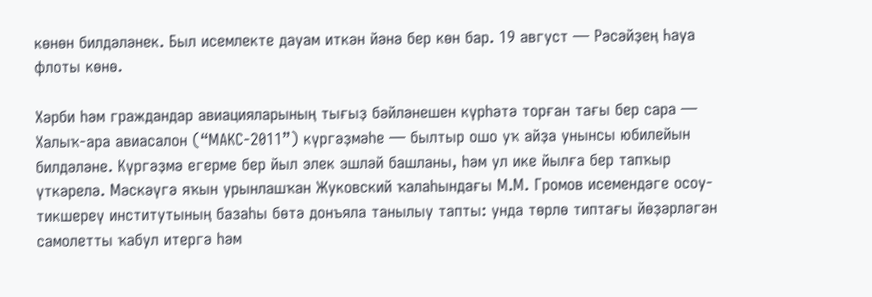көнөн билдәләнек. Был исемлекте дауам иткән йәнә бер көн бар. 19 август — Рәсәйҙең Һауа флоты көнө.

Хәрби һәм граждандар авиацияларының тығыҙ бәйләнешен күрһәтә торған тағы бер сара — Халыҡ-ара авиасалон (“МАКС-2011”) күргәҙмәһе — былтыр ошо уҡ айҙа унынсы юбилейын билдәләне. Күргәҙмә егерме бер йыл элек эшләй башланы, һәм ул ике йылға бер тапҡыр үткәрелә. Мәскәүгә яҡын урынлашҡан Жуковский ҡалаһындағы М.М. Громов исемендәге осоу-тикшереү институтының базаһы бөтә донъяла танылыу тапты: унда төрлө типтағы йөҙәрләгән самолетты ҡабул итергә һәм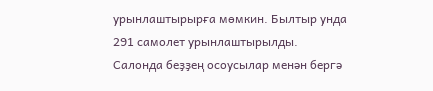урынлаштырырға мөмкин. Былтыр унда 291 самолет урынлаштырылды.
Салонда беҙҙең осоусылар менән бергә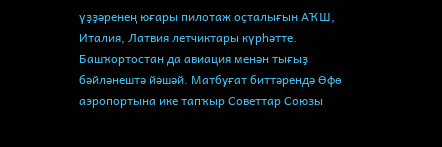үҙҙәренең юғары пилотаж оҫталығын АҠШ, Италия, Латвия летчиктары күрһәтте.
Башҡортостан да авиация менән тығыҙ бәйләнештә йәшәй. Матбуғат биттәрендә Өфө аэропортына ике тапҡыр Советтар Союзы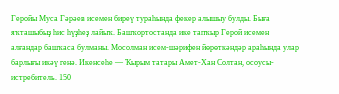Геройы Муса Гәрәев исемен биреү тураһында фекер алышыу булды. Быға яҡташыбыҙ һис һүҙһеҙ лайыҡ. Башҡортостанда ике тапҡыр Герой исемен алғандар башҡаса булманы. Мосолман исем-шәрифен йөрөткәндәр араһында улар барлығы икәү генә. Икенсеһе — Ҡырым татары Амет-Хан Солтан, осоусы-истребитель. 150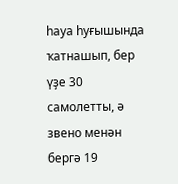һауа һуғышында ҡатнашып, бер үҙе 30 самолетты, ә звено менән бергә 19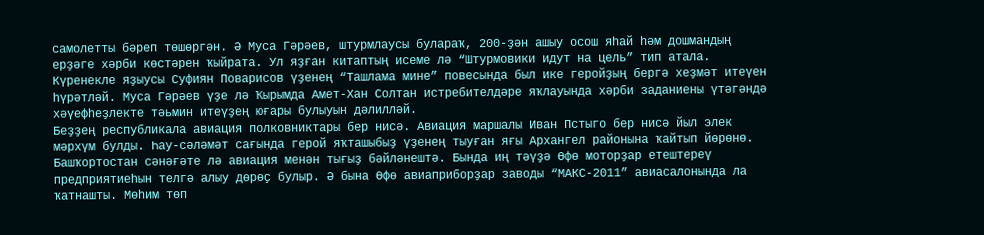самолетты бәреп төшөргән. Ә Муса Гәрәев, штурмлаусы булараҡ, 200-ҙән ашыу осош яһай һәм дошмандың ерҙәге хәрби көстәрен ҡыйрата. Ул яҙған китаптың исеме лә “Штурмовики идут на цель” тип атала. Күренекле яҙыусы Суфиян Поварисов үҙенең “Ташлама мине” повесында был ике геройҙың бергә хеҙмәт итеүен һүрәтләй. Муса Гәрәев үҙе лә Ҡырымда Амет-Хан Солтан истребителдәре яҡлауында хәрби заданиены үтәгәндә хәүефһеҙлекте тәьмин итеүҙең юғары булыуын дәлилләй.
Беҙҙең республикала авиация полковниктары бер нисә. Авиация маршалы Иван Пстыго бер нисә йыл элек мәрхүм булды. Һау-сәләмәт сағында герой яҡташыбыҙ үҙенең тыуған яғы Архангел районына ҡайтып йөрөнө.
Башҡортостан сәнәғәте лә авиация менән тығыҙ бәйләнештә. Бында иң тәүҙә Өфө моторҙар етештереү предприятиеһын телгә алыу дөрөҫ булыр. Ә бына Өфө авиаприборҙар заводы “МАКС-2011” авиасалонында ла ҡатнашты. Мөһим төп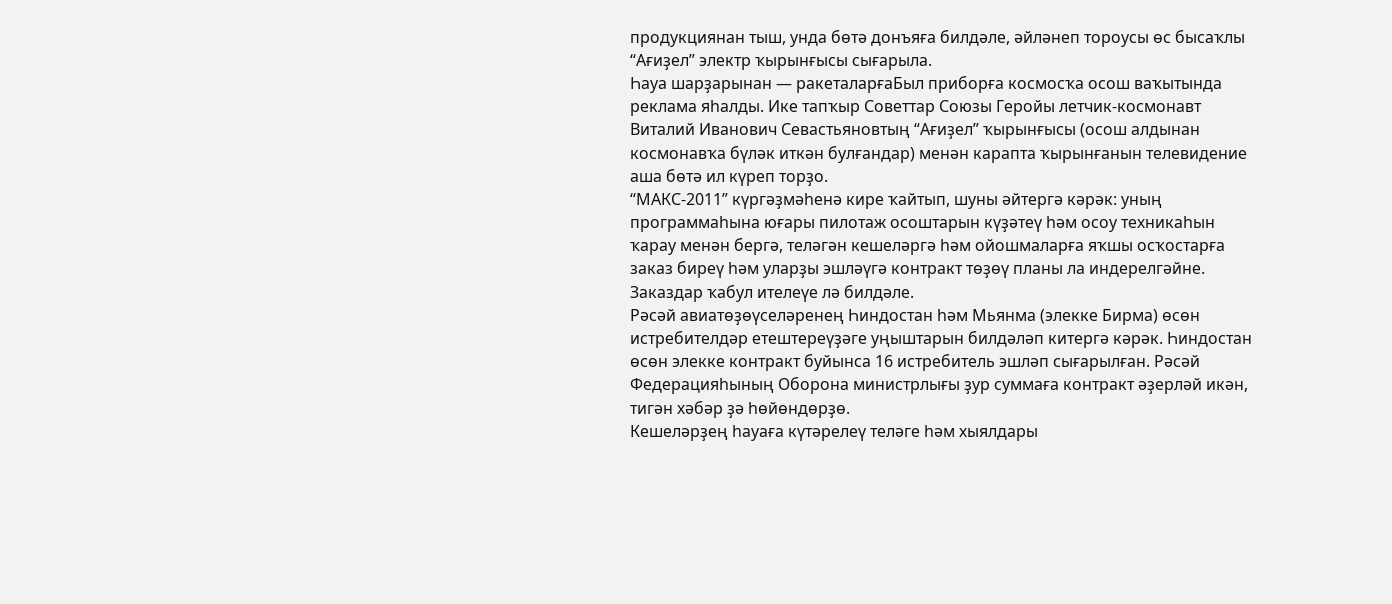продукциянан тыш, унда бөтә донъяға билдәле, әйләнеп тороусы өс бысаҡлы “Ағиҙел” электр ҡырынғысы сығарыла.
Һауа шарҙарынан — ракеталарғаБыл приборға космосҡа осош ваҡытында реклама яһалды. Ике тапҡыр Советтар Союзы Геройы летчик-космонавт Виталий Иванович Севастьяновтың “Ағиҙел” ҡырынғысы (осош алдынан космонавҡа бүләк иткән булғандар) менән карапта ҡырынғанын телевидение аша бөтә ил күреп торҙо.
“МАКС-2011” күргәҙмәһенә кире ҡайтып, шуны әйтергә кәрәк: уның программаһына юғары пилотаж осоштарын күҙәтеү һәм осоу техникаһын ҡарау менән бергә, теләгән кешеләргә һәм ойошмаларға яҡшы осҡостарға заказ биреү һәм уларҙы эшләүгә контракт төҙөү планы ла индерелгәйне. Заказдар ҡабул ителеүе лә билдәле.
Рәсәй авиатөҙөүселәренең Һиндостан һәм Мьянма (элекке Бирма) өсөн истребителдәр етештереүҙәге уңыштарын билдәләп китергә кәрәк. Һиндостан өсөн элекке контракт буйынса 16 истребитель эшләп сығарылған. Рәсәй Федерацияһының Оборона министрлығы ҙур суммаға контракт әҙерләй икән, тигән хәбәр ҙә һөйөндөрҙө.
Кешеләрҙең һауаға күтәрелеү теләге һәм хыялдары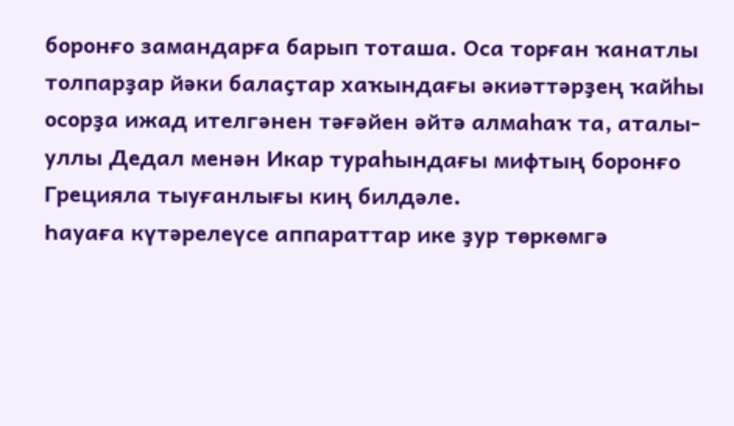боронғо замандарға барып тоташа. Оса торған ҡанатлы толпарҙар йәки балаҫтар хаҡындағы әкиәттәрҙең ҡайһы осорҙа ижад ителгәнен тәғәйен әйтә алмаһаҡ та, аталы-уллы Дедал менән Икар тураһындағы мифтың боронғо Грецияла тыуғанлығы киң билдәле.
Һауаға күтәрелеүсе аппараттар ике ҙур төркөмгә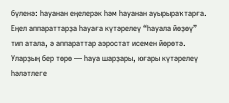бүленә: һауанан еңелерәк һәм һауанан ауырыраҡтарға. Еңел аппараттарҙа һауаға күтәрелеү “һауала йөҙөү” тип атала, ә аппараттар аэростат исемен йөрөтә. Уларҙың бер төрө — һауа шарҙары, юғары күтәрелеү һәләтлеге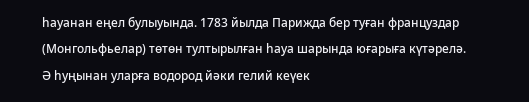һауанан еңел булыуында. 1783 йылда Парижда бер туған француздар (Монгольфьелар) төтөн тултырылған һауа шарында юғарыға күтәрелә. Ә һуңынан уларға водород йәки гелий кеүек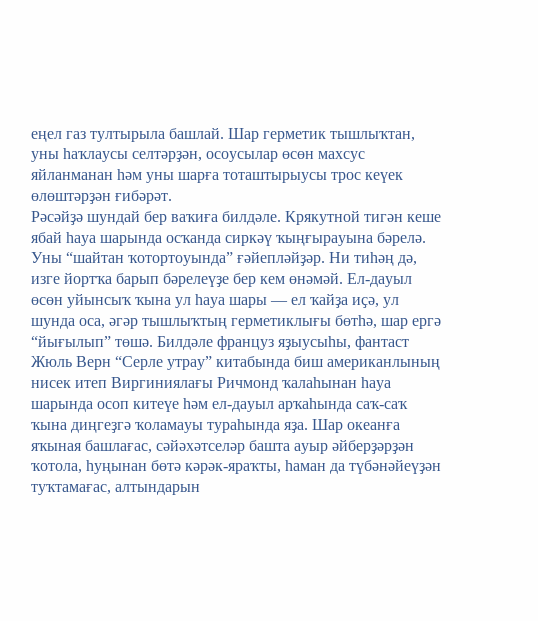еңел газ тултырыла башлай. Шар герметик тышлыҡтан, уны һаҡлаусы селтәрҙән, осоусылар өсөн махсус яйланманан һәм уны шарға тоташтырыусы трос кеүек өлөштәрҙән ғибәрәт.
Рәсәйҙә шундай бер ваҡиға билдәле. Крякутной тигән кеше ябай һауа шарында осҡанда сиркәү ҡыңғырауына бәрелә. Уны “шайтан ҡотортоуында” ғәйепләйҙәр. Ни тиһәң дә, изге йортҡа барып бәрелеүҙе бер кем өнәмәй. Ел-дауыл өсөн уйынсыҡ ҡына ул һауа шары — ел ҡайҙа иҫә, ул шунда оса, әгәр тышлыҡтың герметиклығы бөтһә, шар ергә “йығылып” төшә. Билдәле француз яҙыусыһы, фантаст Жюль Верн “Серле утрау” китабында биш американлының нисек итеп Виргиниялағы Ричмонд ҡалаһынан һауа шарында осоп китеүе һәм ел-дауыл арҡаһында саҡ-саҡ ҡына диңгеҙгә ҡоламауы тураһында яҙа. Шар океанға яҡыная башлағас, сәйәхәтселәр башта ауыр әйберҙәрҙән ҡотола, һуңынан бөтә кәрәк-яраҡты, һаман да түбәнәйеүҙән туҡтамағас, алтындарын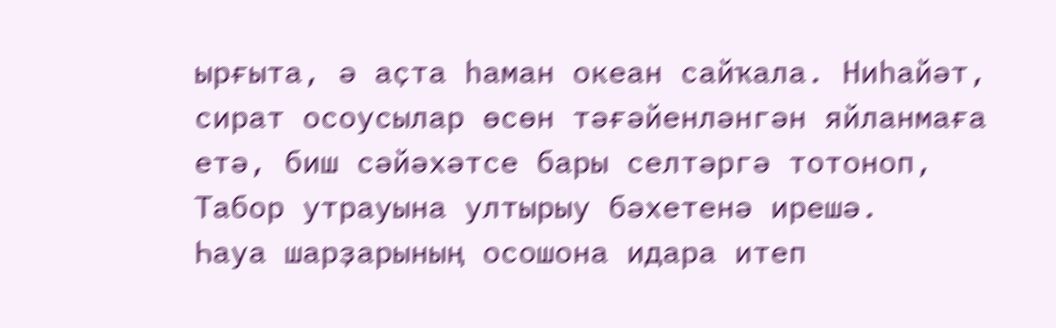ырғыта, ә аҫта һаман океан сайҡала. Ниһайәт, сират осоусылар өсөн тәғәйенләнгән яйланмаға етә, биш сәйәхәтсе бары селтәргә тотоноп, Табор утрауына ултырыу бәхетенә ирешә.
Һауа шарҙарының осошона идара итеп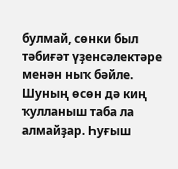булмай, сөнки был тәбиғәт үҙенсәлектәре менән ныҡ бәйле. Шуның өсөн дә киң ҡулланыш таба ла алмайҙар. Һуғыш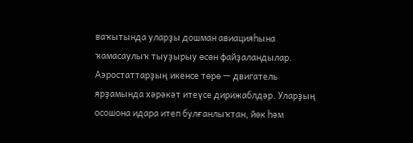ваҡытында уларҙы дошман авиацияһына ҡамасаулыҡ тыуҙырыу өсөн файҙаландылар.
Аэростаттарҙың икенсе төрө — двигатель ярҙамында хәрәкәт итеүсе дирижаблдәр. Уларҙың осошона идара итеп булғанлыҡтан, йөк һәм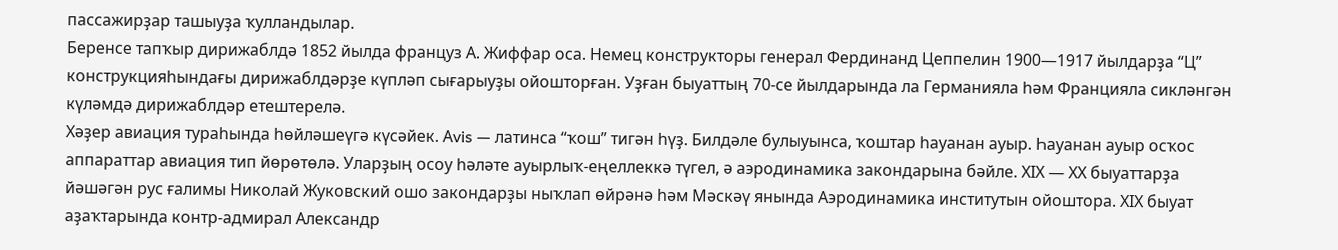пассажирҙар ташыуҙа ҡулландылар.
Беренсе тапҡыр дирижаблдә 1852 йылда француз А. Жиффар оса. Немец конструкторы генерал Фердинанд Цеппелин 1900—1917 йылдарҙа “Ц” конструкцияһындағы дирижаблдәрҙе күпләп сығарыуҙы ойошторған. Уҙған быуаттың 70-се йылдарында ла Германияла һәм Францияла сикләнгән күләмдә дирижаблдәр етештерелә.
Хәҙер авиация тураһында һөйләшеүгә күсәйек. Аvis — латинса “ҡош” тигән һүҙ. Билдәле булыуынса, ҡоштар һауанан ауыр. Һауанан ауыр осҡос аппараттар авиация тип йөрөтөлә. Уларҙың осоу һәләте ауырлыҡ-еңеллеккә түгел, ә аэродинамика закондарына бәйле. ХIХ — ХХ быуаттарҙа йәшәгән рус ғалимы Николай Жуковский ошо закондарҙы ныҡлап өйрәнә һәм Мәскәү янында Аэродинамика институтын ойоштора. ХIХ быуат аҙаҡтарында контр-адмирал Александр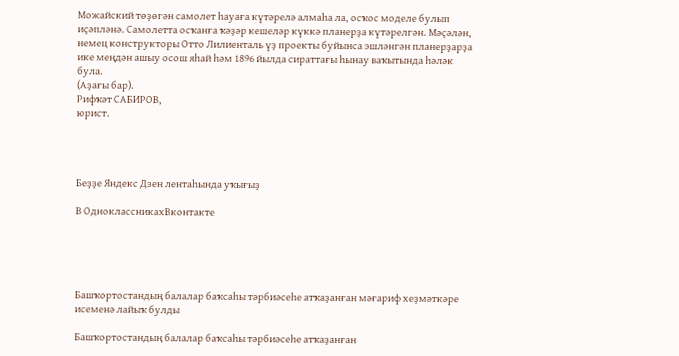Можайский төҙөгән самолет һауаға күтәрелә алмаһа ла, осҡос моделе булып иҫәпләнә. Самолетта осҡанға ҡәҙәр кешеләр күккә планерҙа күтәрелгән. Мәҫәлән, немец конструкторы Отто Лилиенталь үҙ проекты буйынса эшләнгән планерҙарҙа ике меңдән ашыу осош яһай һәм 1896 йылда сираттағы һынау ваҡытында һәләк була.
(Аҙағы бар).
Рифҡәт САБИРОВ,
юрист.




Беҙҙе Яндекс Дзен лентаһында уҡығыҙ

В ОдноклассникахВконтакте





Башҡортостандың балалар баҡсаһы тәрбиәсеһе атҡаҙанған мәғариф хеҙмәткәре исеменә лайыҡ булды

Башҡортостандың балалар баҡсаһы тәрбиәсеһе атҡаҙанған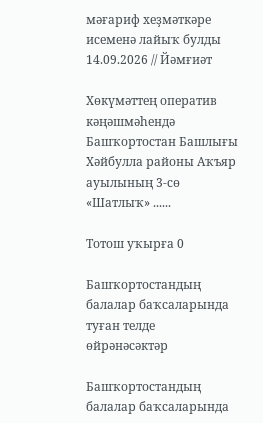мәғариф хеҙмәткәре исеменә лайыҡ булды 14.09.2026 // Йәмғиәт

Хөкүмәттең оператив кәңәшмәһендә Башҡортостан Башлығы Хәйбулла районы Аҡъяр ауылының 3-сө «Шатлыҡ» ......

Тотош уҡырға 0

Башҡортостандың балалар баҡсаларында туған телде өйрәнәсәктәр

Башҡортостандың балалар баҡсаларында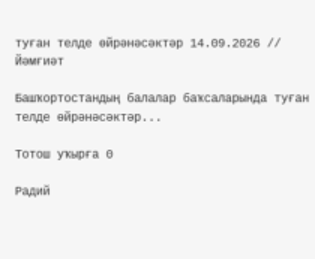туған телде өйрәнәсәктәр 14.09.2026 // Йәмғиәт

Башҡортостандың балалар баҡсаларында туған телде өйрәнәсәктәр...

Тотош уҡырға 0

Радий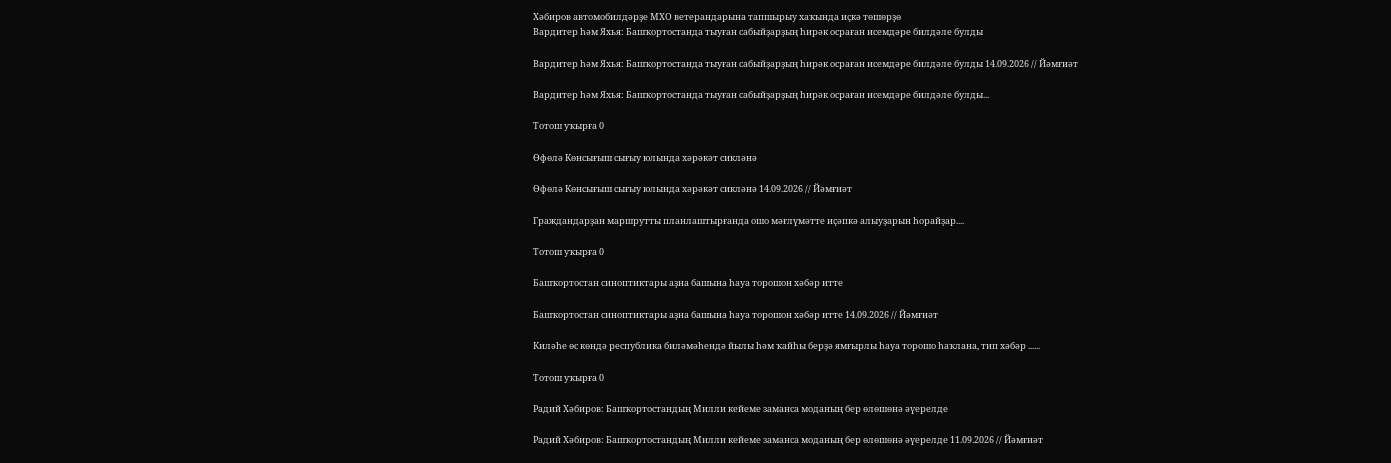Хәбиров автомобилдәрҙе МХО ветерандарына тапшырыу хаҡында иҫкә төшөрҙө
Вардитер һәм Яхья: Башҡортостанда тыуған сабыйҙарҙың һирәк осраған исемдәре билдәле булды

Вардитер һәм Яхья: Башҡортостанда тыуған сабыйҙарҙың һирәк осраған исемдәре билдәле булды 14.09.2026 // Йәмғиәт

Вардитер һәм Яхья: Башҡортостанда тыуған сабыйҙарҙың һирәк осраған исемдәре билдәле булды...

Тотош уҡырға 0

Өфөлә Көнсығыш сығыу юлында хәрәкәт сикләнә

Өфөлә Көнсығыш сығыу юлында хәрәкәт сикләнә 14.09.2026 // Йәмғиәт

Граждандарҙан маршрутты планлаштырғанда ошо мәғлүмәтте иҫәпкә алыуҙарын һорайҙар....

Тотош уҡырға 0

Башҡортостан синоптиктары аҙна башына һауа торошон хәбәр итте

Башҡортостан синоптиктары аҙна башына һауа торошон хәбәр итте 14.09.2026 // Йәмғиәт

Киләһе өс көндә республика биләмәһендә йылы һәм ҡайһы берҙә ямғырлы һауа торошо һаҡлана, тип хәбәр ......

Тотош уҡырға 0

Радий Хәбиров: Башҡортостандың Милли кейеме заманса моданың бер өлөшөнә әүерелде

Радий Хәбиров: Башҡортостандың Милли кейеме заманса моданың бер өлөшөнә әүерелде 11.09.2026 // Йәмғиәт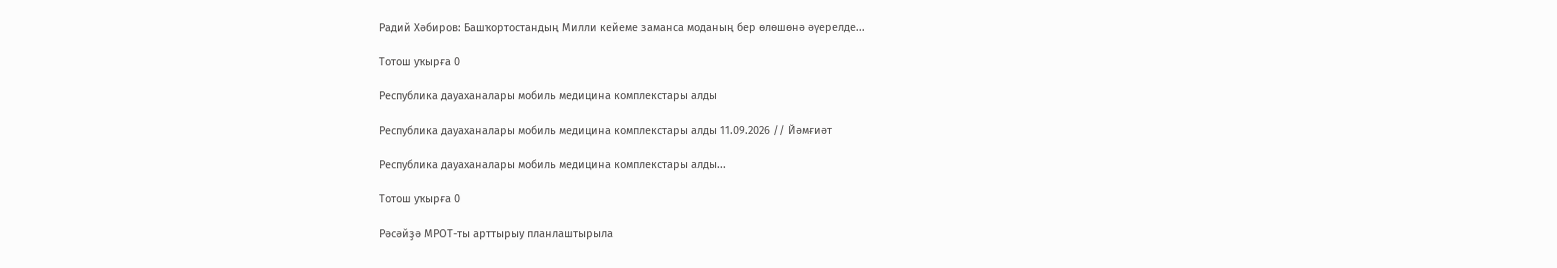Радий Хәбиров: Башҡортостандың Милли кейеме заманса моданың бер өлөшөнә әүерелде...

Тотош уҡырға 0

Республика дауаханалары мобиль медицина комплекстары алды

Республика дауаханалары мобиль медицина комплекстары алды 11.09.2026 // Йәмғиәт

Республика дауаханалары мобиль медицина комплекстары алды...

Тотош уҡырға 0

Рәсәйҙә МРОТ-ты арттырыу планлаштырыла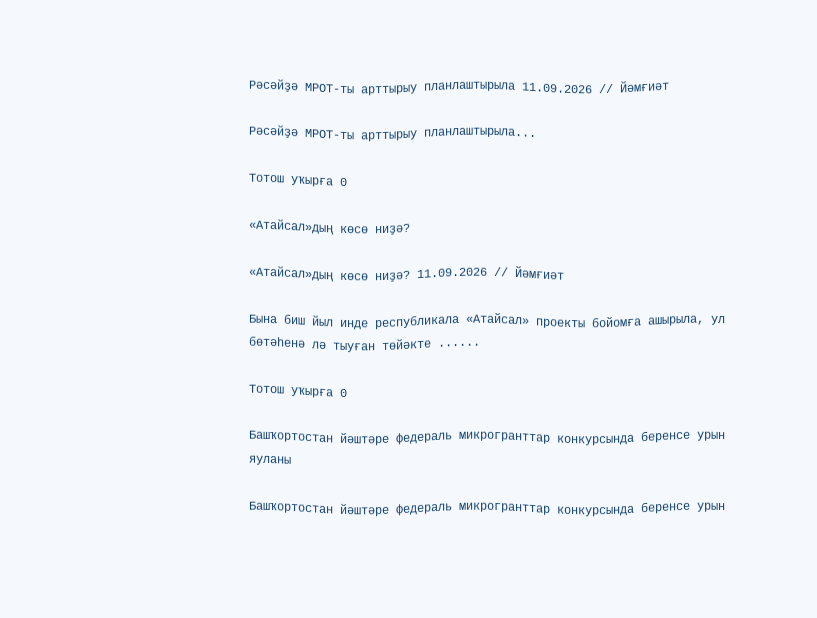Рәсәйҙә МРОТ-ты арттырыу планлаштырыла 11.09.2026 // Йәмғиәт

Рәсәйҙә МРОТ-ты арттырыу планлаштырыла...

Тотош уҡырға 0

«Атайсал»дың көсө ниҙә?

«Атайсал»дың көсө ниҙә? 11.09.2026 // Йәмғиәт

Бына биш йыл инде республикала «Атайсал» проекты бойомға ашырыла, ул бөтәһенә лә тыуған төйәкте ......

Тотош уҡырға 0

Башҡортостан йәштәре федераль микрогранттар конкурсында беренсе урын яуланы

Башҡортостан йәштәре федераль микрогранттар конкурсында беренсе урын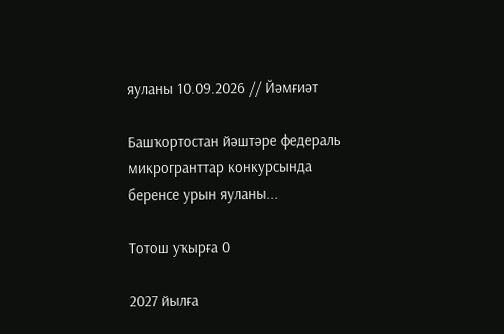яуланы 10.09.2026 // Йәмғиәт

Башҡортостан йәштәре федераль микрогранттар конкурсында беренсе урын яуланы...

Тотош уҡырға 0

2027 йылға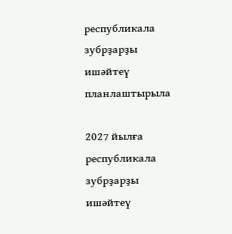республикала зубрҙарҙы ишәйтеү планлаштырыла

2027 йылға республикала зубрҙарҙы ишәйтеү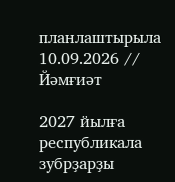планлаштырыла 10.09.2026 // Йәмғиәт

2027 йылға республикала зубрҙарҙы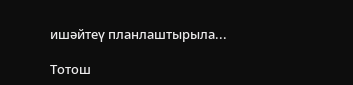ишәйтеү планлаштырыла...

Тотош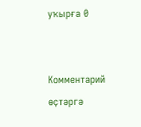уҡырға 0


Комментарий өҫтәргә